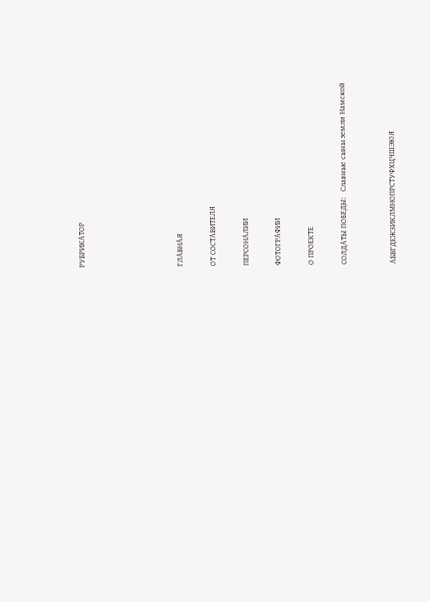РУБРИКАТОР





ГЛАВНАЯ

ОТ СОСТАВИТЕЛЯ

ПЕРСОНАЛИИ

ФОТОГРАФИИ

О ПРОЕКТЕ

СОЛДАТЫ ПОБЕДЫ:   Славные сыны земли Намской


АБВГДЕЖЗИКЛМНОПРСТУФХЦЧШЭЮЯ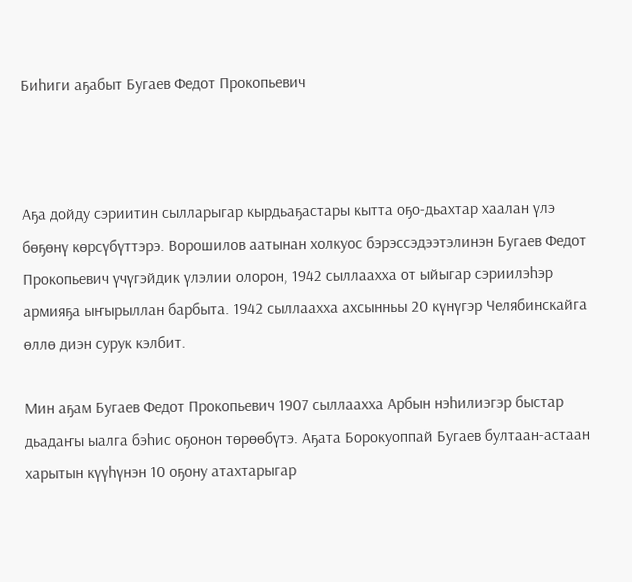Биһиги аҕабыт Бугаев Федот Прокопьевич



Аҕа дойду сэриитин сылларыгар кырдьаҕастары кытта оҕо-дьахтар хаалан үлэ бөҕөнү көрсүбүттэрэ. Ворошилов аатынан холкуос бэрэссэдээтэлинэн Бугаев Федот Прокопьевич үчүгэйдик үлэлии олорон, 1942 сыллаахха от ыйыгар сэриилэһэр армияҕа ыҥырыллан барбыта. 1942 сыллаахха ахсынньы 20 күнүгэр Челябинскайга өллө диэн сурук кэлбит.

Мин аҕам Бугаев Федот Прокопьевич 1907 сыллаахха Арбын нэһилиэгэр быстар дьадаҥы ыалга бэһис оҕонон төрөөбүтэ. Аҕата Борокуоппай Бугаев бултаан-астаан харытын күүһүнэн 10 оҕону атахтарыгар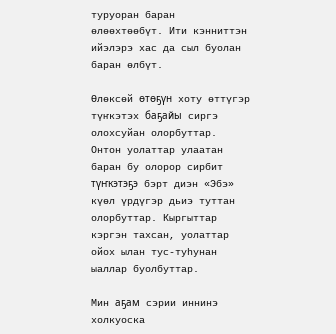туруоран баран өлөөхтөөбүт. Ити кэнниттэн ийэлэрэ хас да сыл буолан баран өлбүт.

Өлөксөй өтөҕүн хоту өттүгэр түҥкэтэх баҕайы сиргэ олохсуйан олорбуттар. Онтон уолаттар улаатан баран бу олорор сирбит түҥкэтэҕэ бэрт диэн «Эбэ» күөл үрдүгэр дьиэ туттан олорбуттар. Кыргыттар кэргэн тахсан, уолаттар ойох ылан тус-туһунан ыаллар буолбуттар.

Мин аҕам сэрии иннинэ холкуоска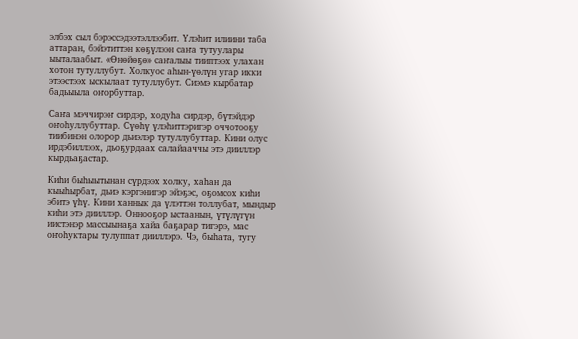элбэх сыл бэрэссэдээтэллээбит. Үлэһит илиини таба аттаран, бэйэтиттэн көҕүлээн саҥа тутуулары ыыталаабыт. «Өнөйөҕө» саҥалыы тииптээх улахан хотон тутуллубут. Холкуос аһын-үөлүн угар икки этээстээх ыскылаат тутуллубут. Сиэмэ кырбатар бадьыыла оҥорбуттар.

Саҥа мэччирэҥ сирдэр, ходуһа сирдэр, бүтэйдэр оҥоһуллубуттар. Сүөһү үлэһиттэригэр оччотооҕу тиибинэн олорор дьиэлэр тутуллубуттар. Кини олус ирдэбиллээх, дьоҕурдаах салайааччы этэ дииллэр кырдьаҕастар.

Киһи быһыытынан сүрдээх холку, хаһан да кыыһырбат, дьиэ кэргэнигэр эйэҕэс, оҕомсох киһи эбитэ үһү. Кини ханнык да үлэттэн толлубат, мындыр киһи этэ дииллэр. Оннооҕор ыстаанын, үтүлүгүн иистэнэр массыынаҕа хайа баҕарар тигэрэ, мас оҥоһуктары тулуппат дииллэрэ. Чэ, быһата, тугу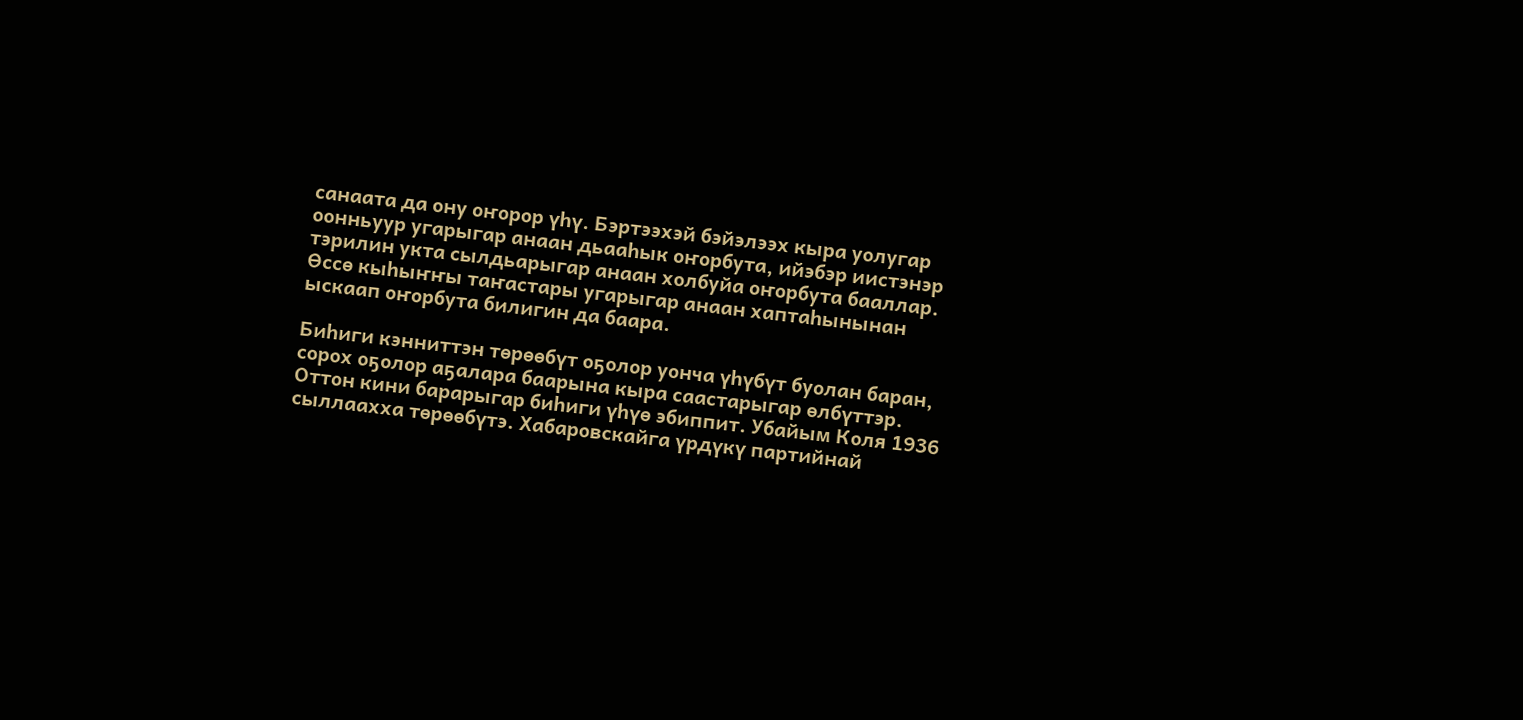санаата да ону оҥорор үһү. Бэртээхэй бэйэлээх кыра уолугар оонньуур угарыгар анаан дьааһык оҥорбута, ийэбэр иистэнэр тэрилин укта сылдьарыгар анаан холбуйа оҥорбута бааллар. Өссө кыһыҥҥы таҥастары угарыгар анаан хаптаһынынан ыскаап оҥорбута билигин да баара.

Биһиги кэнниттэн төрөөбүт оҕолор уонча үһүбүт буолан баран, сорох оҕолор аҕалара баарына кыра саастарыгар өлбүттэр. Оттон кини барарыгар биһиги үһүө эбиппит. Убайым Коля 1936 сыллаахха төрөөбүтэ. Хабаровскайга үрдүкү партийнай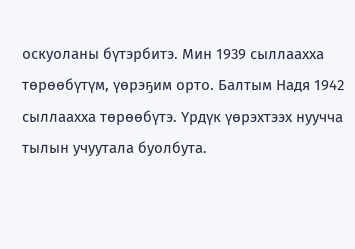оскуоланы бүтэрбитэ. Мин 1939 сыллаахха төрөөбүтүм, үөрэҕим орто. Балтым Надя 1942 сыллаахха төрөөбүтэ. Үрдүк үөрэхтээх нуучча тылын учуутала буолбута.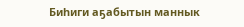Биһиги аҕабытын маннык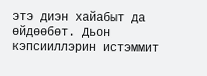этэ диэн хайабыт да өйдөөбөт. Дьон кэпсииллэрин истэммит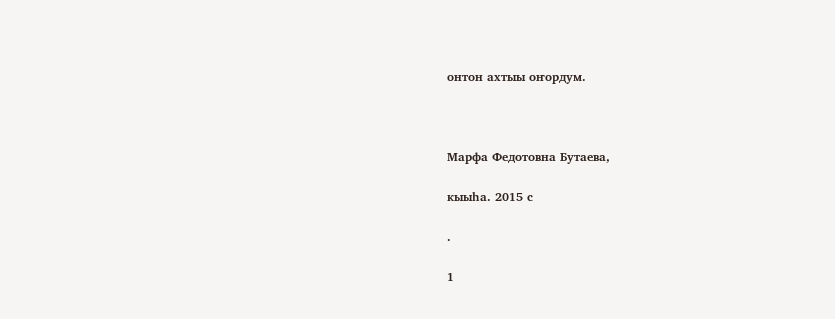онтон ахтыы оҥордум.



Марфа Федотовна Бутаева,

кыыһа. 2015 с

.

1